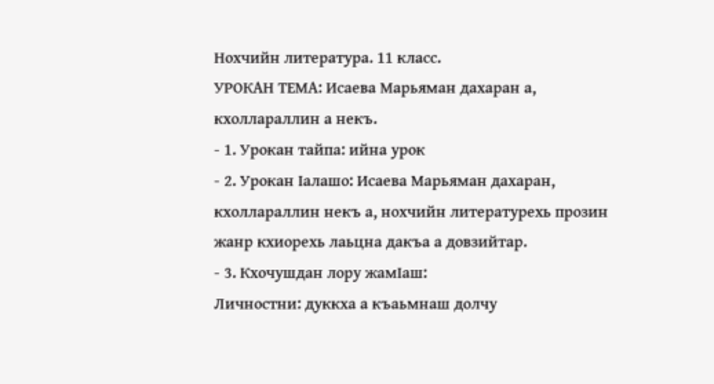Нохчийн литература. 11 класс.
УРОКАН ТЕМА: Исаева Марьяман дахаран а, кхоллараллин а некъ.
- 1. Урокан тайпа: ийна урок
- 2. Урокан Iалашо: Исаева Марьяман дахаран, кхоллараллин некъ а, нохчийн литературехь прозин жанр кхиорехь лаьцна дакъа а довзийтар.
- 3. Кхочушдан лору жамIаш:
Личностни: дуккха а къаьмнаш долчу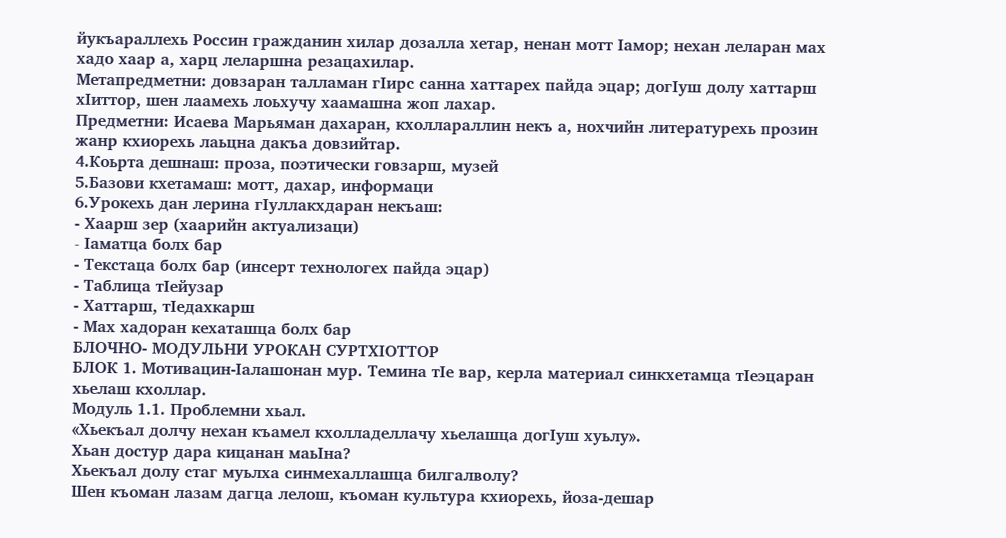йукъараллехь Россин гражданин хилар дозалла хетар, ненан мотт Ӏамор; нехан леларан мах хадо хаар а, харц леларшна резацахилар.
Метапредметни: довзаран талламан гӀирс санна хаттарех пайда эцар; догӀуш долу хаттарш хӀиттор, шен лаамехь лоьхучу хаамашна жоп лахар.
Предметни: Исаева Марьяман дахаран, кхоллараллин некъ а, нохчийн литературехь прозин жанр кхиорехь лаьцна дакъа довзийтар.
4.Коьрта дешнаш: проза, поэтически говзарш, музей
5.Базови кхетамаш: мотт, дахар, информаци
6.Урокехь дан лерина гIуллакхдаран некъаш:
- Хаарш зер (хаарийн актуализаци)
- Iаматца болх бар
- Текстаца болх бар (инсерт технологех пайда эцар)
- Таблица тIейузар
- Хаттарш, тIедахкарш
- Мах хадоран кехаташца болх бар
БЛОЧНО- МОДУЛЬНИ УРОКАН СУРТХIОТТОР
БЛОК 1. Мотивацин-Ӏалашонан мур. Темина тIе вар, керла материал синкхетамца тӀеэцаран хьелаш кхоллар.
Модуль 1.1. Проблемни хьал.
«Хьекъал долчу нехан къамел кхолладеллачу хьелашца догIуш хуьлу».
Хьан достур дара кицанан маьIна?
Хьекъал долу стаг муьлха синмехаллашца билгалволу?
Шен къоман лазам дагца лелош, къоман культура кхиорехь, йоза-дешар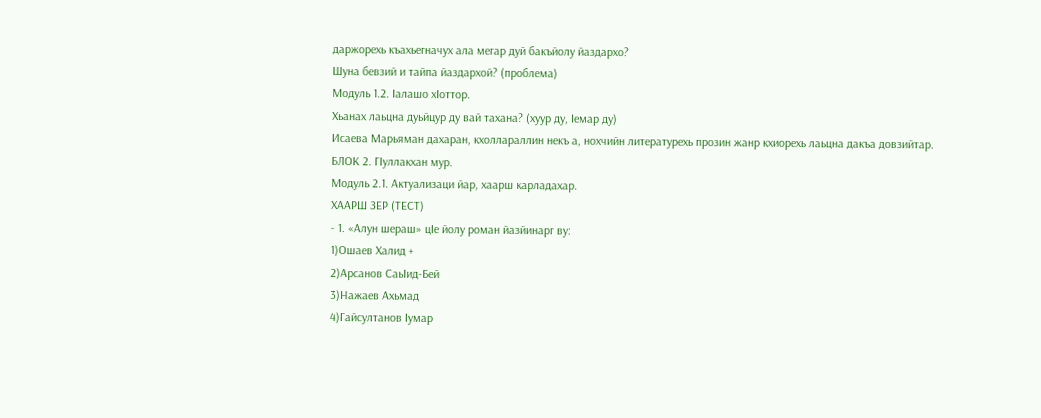даржорехь къахьегначух ала мегар дуй бакъйолу йаздархо?
Шуна бевзий и тайпа йаздархой? (проблема)
Модуль 1.2. Ӏалашо хӀоттор.
Хьанах лаьцна дуьйцур ду вай тахана? (хуур ду, Iемар ду)
Исаева Марьяман дахаран, кхоллараллин некъ а, нохчийн литературехь прозин жанр кхиорехь лаьцна дакъа довзийтар.
БЛОК 2. ГӀуллакхан мур.
Модуль 2.1. Актуализаци йар, хаарш карладахар.
ХААРШ ЗЕР (ТЕСТ)
- 1. «Алун шераш» цIе йолу роман йазйинарг ву:
1)Ошаев Халид +
2)Арсанов СаьIид-Бей
3)Нажаев Ахьмад
4)Гайсултанов Iумар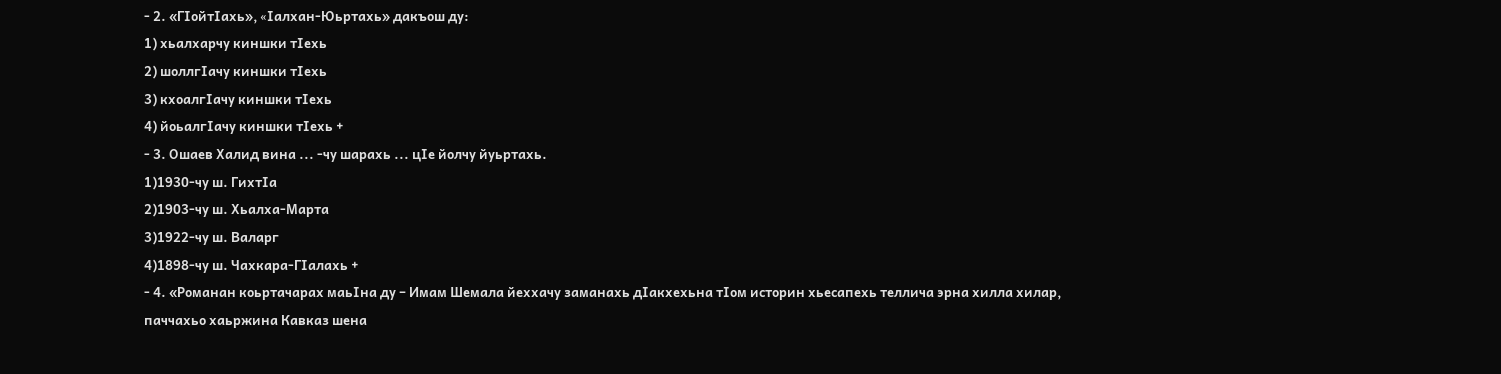- 2. «ГIойтIахь», «Iалхан-Юьртахь» дакъош ду:
1) хьалхарчу киншки тIехь
2) шоллгIачу киншки тIехь
3) кхоалгIачу киншки тIехь
4) йоьалгIачу киншки тIехь +
- 3. Ошаев Халид вина ... -чу шарахь ... цIе йолчу йуьртахь.
1)1930-чу ш. ГихтIа
2)1903-чу ш. Хьалха-Марта
3)1922-чу ш. Валарг
4)1898-чу ш. Чахкара-ГIалахь +
- 4. «Романан коьртачарах маьIна ду – Имам Шемала йеххачу заманахь дIакхехьна тIом историн хьесапехь теллича эрна хилла хилар, паччахьо хаьржина Кавказ шена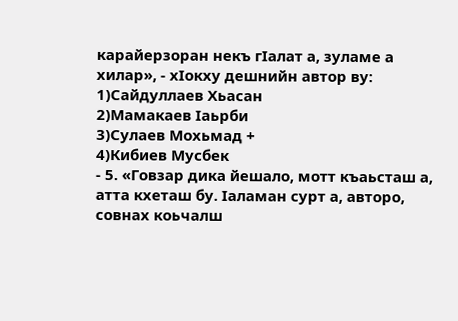карайерзоран некъ гIалат а, зуламе а хилар», - хIокху дешнийн автор ву:
1)Сайдуллаев Хьасан
2)Мамакаев Iаьрби
3)Сулаев Мохьмад +
4)Кибиев Мусбек
- 5. «Говзар дика йешало, мотт къаьсташ а, атта кхеташ бу. Iаламан сурт а, авторо, совнах коьчалш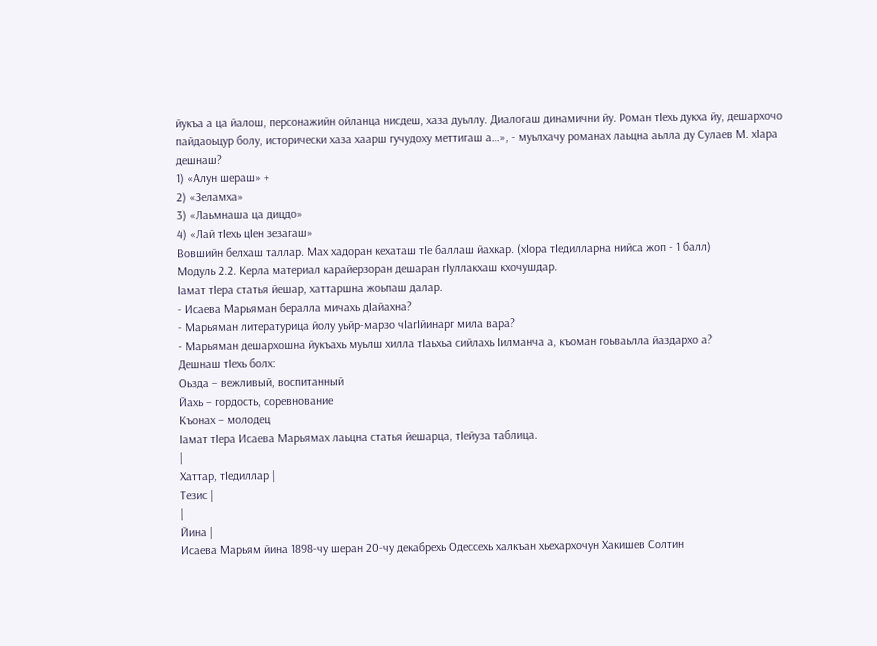йукъа а ца йалош, персонажийн ойланца нисдеш, хаза дуьллу. Диалогаш динамични йу. Роман тIехь дукха йу, дешархочо пайдаоьцур болу, исторически хаза хаарш гучудоху меттигаш а…», - муьлхачу романах лаьцна аьлла ду Сулаев М. хIара дешнаш?
1) «Алун шераш» +
2) «Зеламха»
3) «Лаьмнаша ца дицдо»
4) «Лай тIехь цIен зезагаш»
Вовшийн белхаш таллар. Мах хадоран кехаташ тIе баллаш йахкар. (хIора тIедилларна нийса жоп - 1 балл)
Модуль 2.2. Керла материал карайерзоран дешаран гӀуллакхаш кхочушдар.
Iамат тIера статья йешар, хаттаршна жоьпаш далар.
- Исаева Марьяман бералла мичахь дIайахна?
- Марьяман литературица йолу уьйр-марзо чIагIйинарг мила вара?
- Марьяман дешархошна йукъахь муьлш хилла тIаьхьа сийлахь Iилманча а, къоман гоьваьлла йаздархо а?
Дешнаш тIехь болх:
Оьзда – вежливый, воспитанный
Йахь – гордость, соревнование
Къонах – молодец
Iамат тIера Исаева Марьямах лаьцна статья йешарца, тIейуза таблица.
|
Хаттар, тIедиллар |
Тезис |
|
Йина |
Исаева Марьям йина 1898-чу шеран 20-чу декабрехь Одессехь халкъан хьехархочун Хакишев Солтин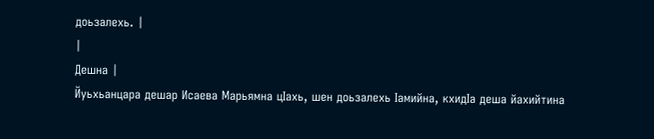доьзалехь. |
|
Дешна |
Йуьхьанцара дешар Исаева Марьямна цIахь, шен доьзалехь Iамийна, кхидIа деша йахийтина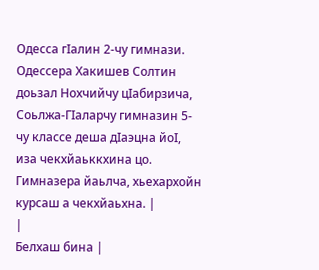Одесса гIалин 2-чу гимнази. Одессера Хакишев Солтин доьзал Нохчийчу цIабирзича, Соьлжа-ГIаларчу гимназин 5-чу классе деша дIаэцна йоI, иза чекхйаьккхина цо. Гимназера йаьлча, хьехархойн курсаш а чекхйаьхна. |
|
Белхаш бина |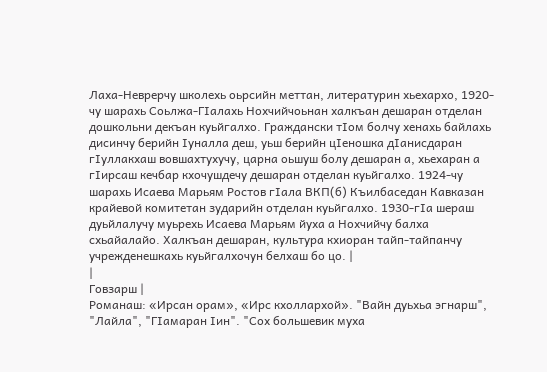Лаха-Неврерчу школехь оьрсийн меттан, литературин хьехархо, 1920-чу шарахь Соьлжа-ГIалахь Нохчийчоьнан халкъан дешаран отделан дошкольни декъан куьйгалхо. Граждански тIом болчу хенахь байлахь дисинчу берийн Iуналла деш, уьш берийн цIеношка дIанисдаран гIуллакхаш вовшахтухучу, царна оьшуш болу дешаран а, хьехаран а гIирсаш кечбар кхочушдечу дешаран отделан куьйгалхо. 1924-чу шарахь Исаева Марьям Ростов гIала ВКП(б) Къилбаседан Кавказан крайевой комитетан зударийн отделан куьйгалхо. 1930-гIа шераш дуьйлалучу муьрехь Исаева Марьям йуха а Нохчийчу балха схьайалайо. Халкъан дешаран, культура кхиоран тайп-тайпанчу учрежденешкахь куьйгалхочун белхаш бо цо. |
|
Говзарш |
Романаш: «Ирсан орам», «Ирс кхоллархой». "Вайн дуьхьа эгнарш", "Лайла", "ГIамаран Iин". "Сох большевик муха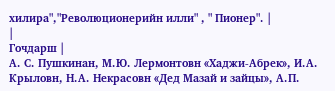хилира","Революционерийн илли" , " Пионер". |
|
Гочдарш |
А. С. Пушкинан, М.Ю. Лермонтовн «Хаджи-Абрек», И.А. Крыловн, Н.А. Некрасовн «Дед Мазай и зайцы», А.П.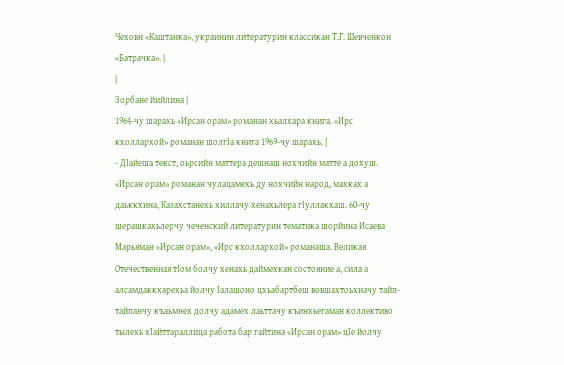Чеховн «Каштанка», украинин литературин классикан Т.Г. Шевченкон «Батрачка». |
|
Зорбане йийлина |
1964-чу шарахь «Ирсан орам» романан хьалхара книга. «Ирс кхоллархой» романан шолгIа книга 1969-чу шарахь. |
- ДIайеша текст, оьрсийн маттера дешнаш нохчийн матте а дохуш.
«Ирсан орам» романан чулацамехь ду нохчийн народ, махках а даьккхина, Казахстанехь хиллачу хенахьлера гIуллакхаш. 60-чу шерашкахьлерчу чеченский литературин тематика шорйина Исаева Марьяман «Ирсан орам», «Ирc кхоллархой» романаша. Великая Отечественная тIом болчу хенахь даймехкан состояние а, сила а алсамдаккхарехьа йолчу Iалашоно цхьабартбеш вовшахтоьхначу тайп-тайпанчу къаьмнех долчу адамех лаьттачу къинхьегаман коллективо тылехь хIайттараллица работа бар гайтина «Ирсан opам» цIе йолчу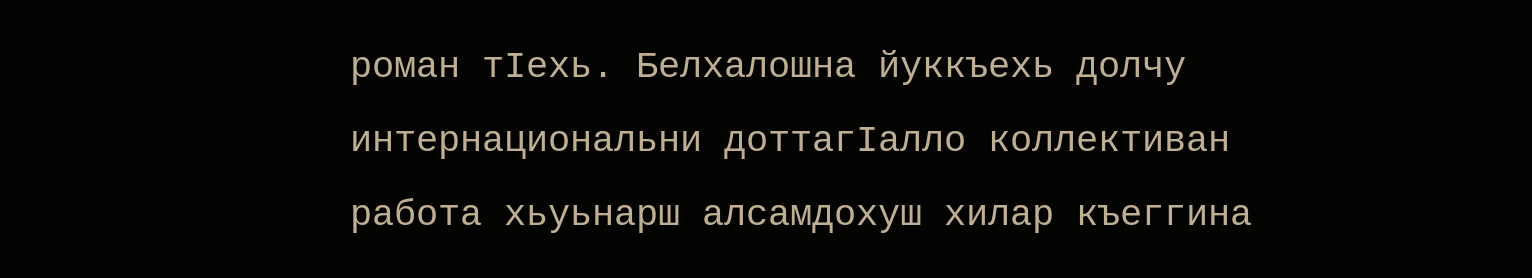роман тIехь. Белхалошна йуккъехь долчу интернациональни доттагIалло коллективан работа хьуьнарш алсамдохуш хилар къеггина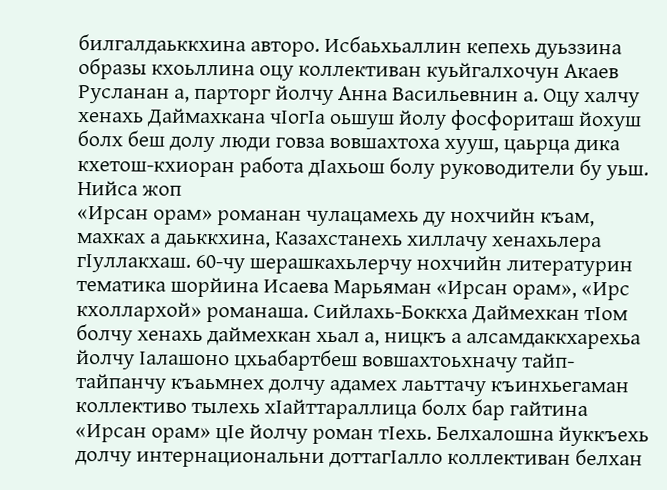билгалдаьккхина авторо. Исбаьхьаллин кепехь дуьззина образы кхоьллина оцу коллективан куьйгалхочун Акаев Русланан а, парторг йолчу Анна Васильевнин а. Оцу халчу хенахь Даймахкана чIогIa оьшуш йолу фосфориташ йохуш болх беш долу люди говза вовшахтоха хууш, цаьрца дика кхетош-кхиоран работа дIахьош болу руководители бу уьш.
Нийса жоп
«Ирсан орам» романан чулацамехь ду нохчийн къам, махках а даьккхина, Казахстанехь хиллачу хенахьлера гIуллакхаш. 60-чу шерашкахьлерчу нохчийн литературин тематика шорйина Исаева Марьяман «Ирсан орам», «Ирc кхоллархой» романаша. Сийлахь-Боккха Даймехкан тIом болчу хенахь даймехкан хьал а, ницкъ а алсамдаккхарехьа йолчу Iалашоно цхьабартбеш вовшахтоьхначу тайп-тайпанчу къаьмнех долчу адамех лаьттачу къинхьегаман коллективо тылехь хIайттараллица болх бар гайтина «Ирсан opам» цIе йолчу роман тIехь. Белхалошна йуккъехь долчу интернациональни доттагIалло коллективан белхан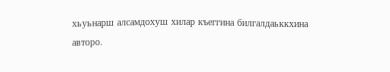хьуьнарш алсамдохуш хилар къеггина билгалдаьккхина авторо.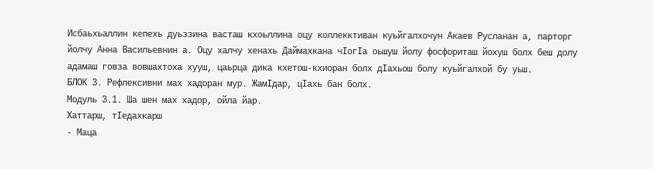Исбаьхьаллин кепехь дуьззина васташ кхоьллина оцу коллекктиван куьйгалхочун Акаев Русланан а, парторг йолчу Анна Васильевнин а. Оцу халчу хенахь Даймахкана чIогIa оьшуш йолу фосфориташ йохуш болх беш долу адамаш говза вовшахтоха хууш, цаьрца дика кхетош-кхиоран болх дIахьош болу куьйгалхой бу уьш.
БЛОК 3. Рефлексивни мах хадоран мур. ЖамӀдар, цӀахь бан болх.
Модуль 3.1. Ша шен мах хадор, ойла йар.
Хаттарш, тIедахкарш
- Маца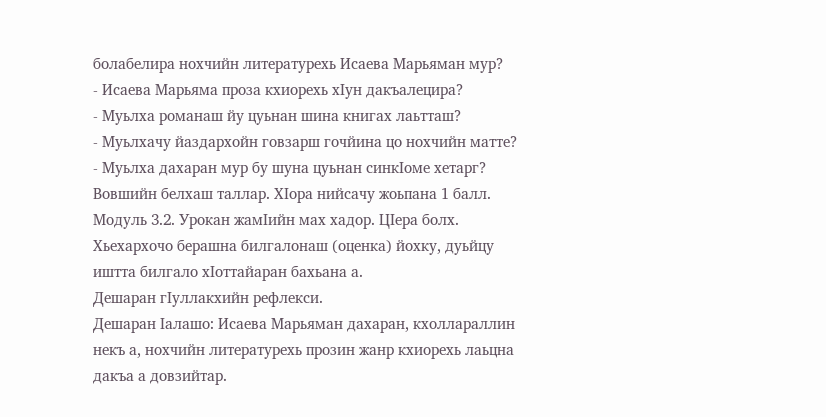болабелира нохчийн литературехь Исаева Марьяман мур?
- Исаева Марьяма проза кхиорехь хIун дакъалецира?
- Муьлха романаш йу цуьнан шина книгах лаьтташ?
- Муьлхачу йаздархойн говзарш гочйина цо нохчийн матте?
- Муьлха дахаран мур бу шуна цуьнан синкIоме хетарг?
Вовшийн белхаш таллар. ХIора нийсачу жоьпана 1 балл.
Модуль 3.2. Урокан жамӀийн мах хадор. ЦӀера болх.
Хьехархочо берашна билгалонаш (оценка) йохку, дуьйцу иштта билгало хIоттайаран бахьана а.
Дешаран гӀуллакхийн рефлекси.
Дешаран Iалашо: Исаева Марьяман дахаран, кхоллараллин некъ а, нохчийн литературехь прозин жанр кхиорехь лаьцна дакъа а довзийтар.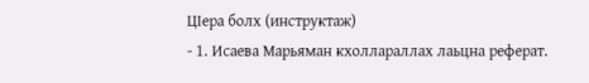ЦIера болх (инструктаж)
- 1. Исаева Марьяман кхоллараллах лаьцна реферат.